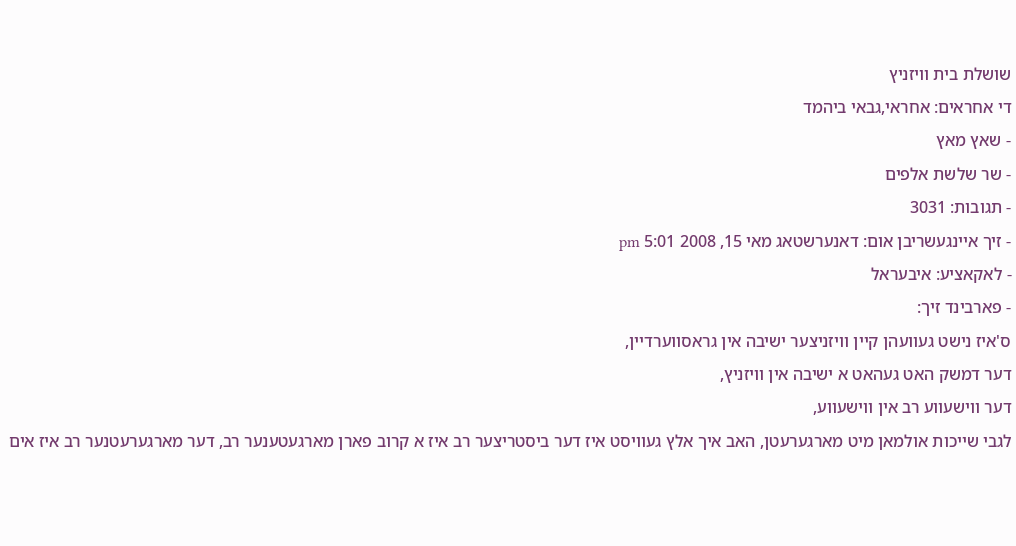שושלת בית וויזניץ
די אחראים: אחראי,גבאי ביהמד
- שאץ מאץ
- שר שלשת אלפים
- תגובות: 3031
- זיך איינגעשריבן אום: דאנערשטאג מאי 15, 2008 5:01 pm
- לאקאציע: איבעראל
- פארבינד זיך:
ס'איז נישט געוועהן קיין וויזניצער ישיבה אין גראסווערדיין,
דער דמשק האט געהאט א ישיבה אין וויזניץ,
דער ווישעווע רב אין ווישעווע,
לגבי שייכות אולמאן מיט מארגערעטן, האב איך אלץ געוויסט איז דער ביסטריצער רב איז א קרוב פארן מארגעטענער רב, דער מארגערעטנער רב איז אים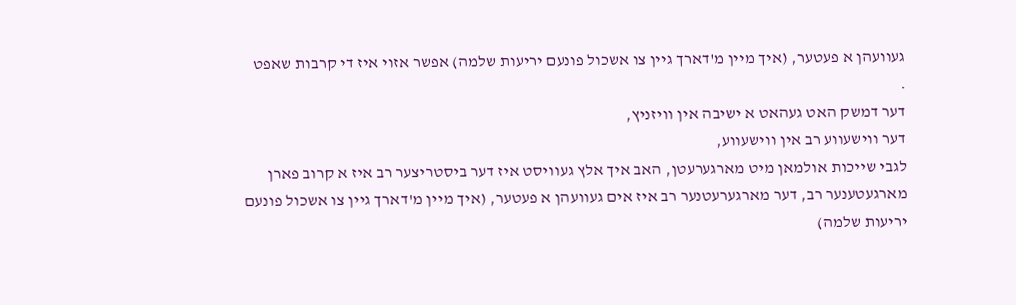געוועהן א פעטער, (איך מיין מ'דארך גיין צו אשכול פונעם יריעות שלמה) אפשר אזוי איז די קרבות שאפט
.
דער דמשק האט געהאט א ישיבה אין וויזניץ,
דער ווישעווע רב אין ווישעווע,
לגבי שייכות אולמאן מיט מארגערעטן, האב איך אלץ געוויסט איז דער ביסטריצער רב איז א קרוב פארן מארגעטענער רב, דער מארגערעטנער רב איז אים געוועהן א פעטער, (איך מיין מ'דארך גיין צו אשכול פונעם יריעות שלמה)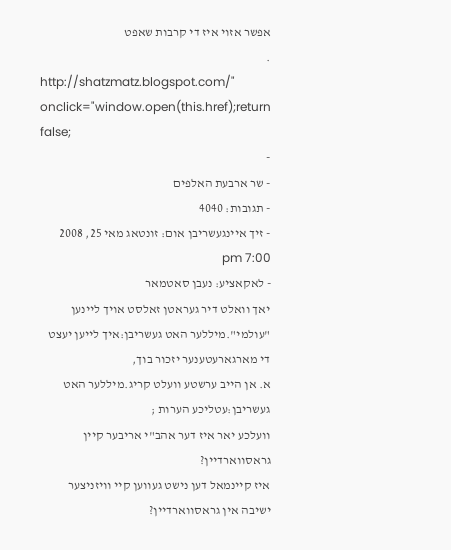אפשר אזוי איז די קרבות שאפט
.
http://shatzmatz.blogspot.com/" onclick="window.open(this.href);return false;
-
- שר ארבעת האלפים
- תגובות: 4040
- זיך איינגעשריבן אום: זונטאג מאי 25, 2008 7:00 pm
- לאקאציע: נעבן סאטמאר
יאך וואלט דיר געראטן זאלסט אויך ליינען "עולמי".מיללער האט געשריבן:איך לייען יעצט די מארגארעטענער יזכור בוך,
א. אן הייב ערשטע וועלט קריג.מיללער האט געשריבן:עטליכע הערות ;
וועלכע יאר איז דער אהב"י אריבער קיין גראסווארדיין?
איז קיינמאל דען נישט געווען קיי וויזניצער ישיבה אין גראסווארדיין?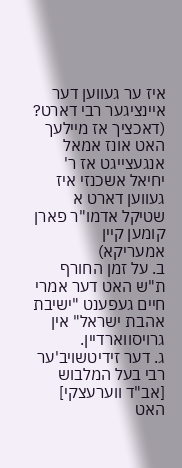איז ער געווען דער איינציגער רבי דארט? (דאכציך אז מיילעך האט אונז אמאל אנגעצייגט אז ר' יחיאל אשכנזי איז געווען דארט א שטיקל אדמו"ר פארן קומען קיין אמעריקא)
ב. על זמן החורף ת"ש האט דער אמרי חיים געפענט "ישיבת אהבת ישראל" אין גרויסווארדיין.
ג. דער זידיטשויב'ער רבי בעל המלבוש [אב"ד ווערעצקי] האט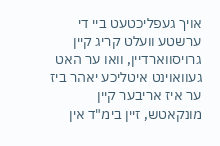אויך געפליכטעט ביי די ערשטע וועלט קריג קיין גרויסווארדיין, וואו ער האט געוואוינט איטליכע יאהר ביז ער איז אריבער קיין מונקאטש, זיין בימ"ד אין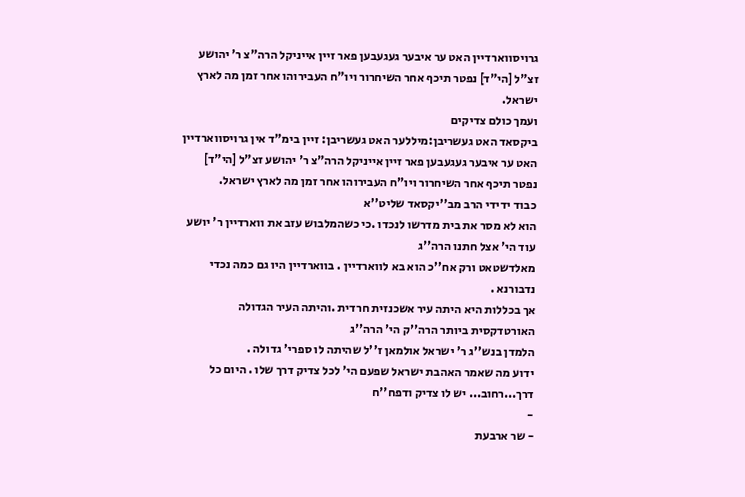גרויסווארדיין האט ער איבער געגעבען פאר זיין אייניקל הרה"צ ר' יהושע זצ"ל [הי"ד] נפטר תיכף אחר השיחרור ויו"ח העבירוהו אחר זמן מה לארץ ישראל.
ועמך כולם צדיקים
ביקסאד האט געשריבן:מיללער האט געשריבן: זיין בימ"ד אין גרויסווארדיין האט ער איבער געגעבען פאר זיין אייניקל הרה"צ ר' יהושע זצ"ל [הי"ד] נפטר תיכף אחר השיחרור ויו"ח העבירוהו אחר זמן מה לארץ ישראל.
כבוד ידידי הרב מב''יקסאד שליט''א
הוא לא מסר את בית מדרשו לנכדו .כי כשהמלבוש עזב את ווארדיין ר' יושע עוד הי' אצל חתנו הרה''ג
מאלדשטאט ורק אח''כ הוא בא לווארדיין . בווארדיין היו גם כמה נכדי נדבורנא .
אך בכללות היא היתה עיר אשכנזית חרדית .והיתה העיר הגדולה האורטדקסית ביותר הרה''ק הי' הרה''ג
הלמדן בנש''ג ר' ישראל אולמאן ז''ל שהיתה לו ספרי' גדולה .
ידוע מה שאמר האהבת ישראל שפעם הי' לכל צדיק דרך שלו . היום כל דרך...רחוב... יש לו צדיק ודפח''ח
-
- שר ארבעת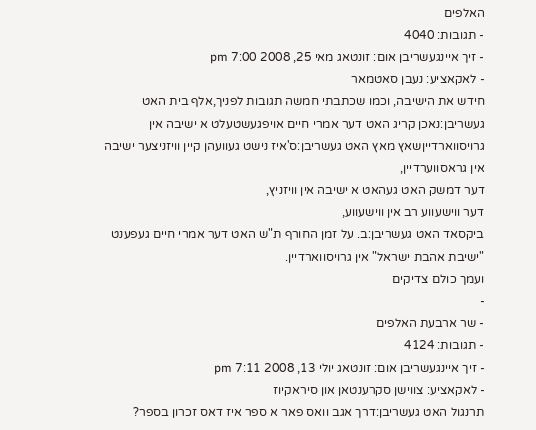האלפים
- תגובות: 4040
- זיך איינגעשריבן אום: זונטאג מאי 25, 2008 7:00 pm
- לאקאציע: נעבן סאטמאר
חידש את הישיבה, וכמו שכתבתי חמשה תגובות לפניך,אלף בית האט געשריבן:נאכן קריג האט דער אמרי חיים אויפגעשטעלט א ישיבה אין גרויסווארדייןשאץ מאץ האט געשריבן:ס'איז נישט געוועהן קיין וויזניצער ישיבה אין גראסווערדיין,
דער דמשק האט געהאט א ישיבה אין וויזניץ,
דער ווישעווע רב אין ווישעווע,
ביקסאד האט געשריבן:ב. על זמן החורף ת"ש האט דער אמרי חיים געפענט "ישיבת אהבת ישראל" אין גרויסווארדיין.
ועמך כולם צדיקים
-
- שר ארבעת האלפים
- תגובות: 4124
- זיך איינגעשריבן אום: זונטאג יולי 13, 2008 7:11 pm
- לאקאציע: צווישן סקרענטאן און סיראקיוז
תרנגול האט געשריבן:דרך אגב וואס פאר א ספר איז דאס זכרון בספר?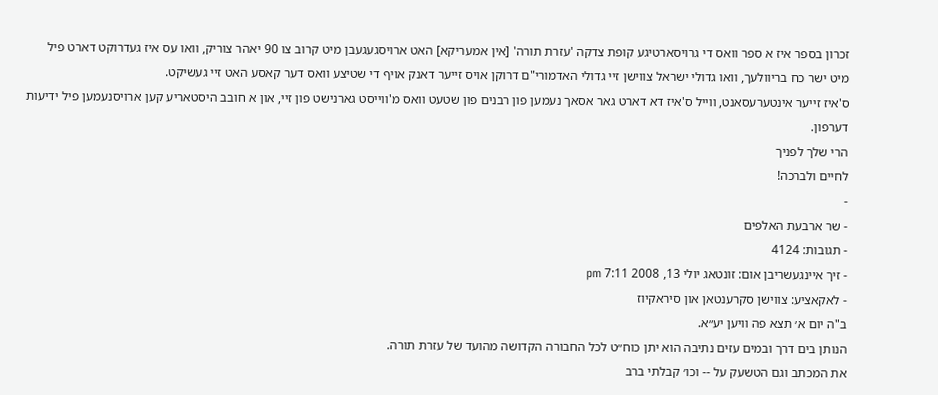זכרון בספר איז א ספר וואס די גרויסארטיגע קופת צדקה 'עזרת תורה' [אין אמעריקא] האט ארויסגעגעבן מיט קרוב צו 90 יאהר צוריק, וואו עס איז געדרוקט דארט פיל מיט ישר כח בריוולעך, וואו גדולי ישראל צווישן זיי גדולי האדמורי"ם דרוקן אויס זייער דאנק אויף די שטיצע וואס דער קאסע האט זיי געשיקט.
ס'איז זייער אינטערעסאנט, ווייל ס'איז דא דארט גאר אסאך נעמען פון רבנים פון שטעט וואס מ'ווייסט גארנישט פון זיי, און א חובב היסטאריע קען ארויסנעמען פיל ידיעות דערפון.
הרי שלך לפניך
לחיים ולברכה!
-
- שר ארבעת האלפים
- תגובות: 4124
- זיך איינגעשריבן אום: זונטאג יולי 13, 2008 7:11 pm
- לאקאציע: צווישן סקרענטאן און סיראקיוז
ב"ה יום א׳ תצא פה וויען יע״א.
הנותן בים דרך ובמים עזים נתיבה הוא יתן כוח״ט לכל החבורה הקדושה מהועד של עזרת תורה.
את המכתב וגם הטשעק על -- וכו׳ קבלתי ברב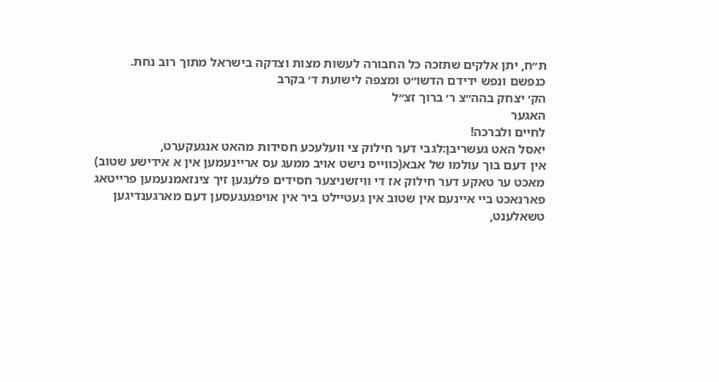ת״ח, יתן אלקים שתזכה כל החבורה לעשות מצות וצדקה בישראל מתוך רוב נחת.
כנפשם ונפש ידידם הדשו״ט ומצפה לישועת ד׳ בקרב
הק׳ יצחק בהה״צ ר׳ ברוך זצ״ל
האגער
לחיים ולברכה!
יאסל האט געשריבן:לגבי דער חילוק צי וועלעכע חסידות מהאט אנגעקערט,
אין דעם בוך עולמו של אבא(כווייס נישט אויב ממעג עס אריינעמען אין א אידישע שטוב) מאכט ער טאקע דער חילוק אז די וויזשניצער חסידים פלעגען זיך צינזאמנעמען פרייטאג פארנאכט ביי איינעם אין שטוב אין געטיילט ביר אין אויפגעגעסען דעם מארגענדיגען טשאלענט,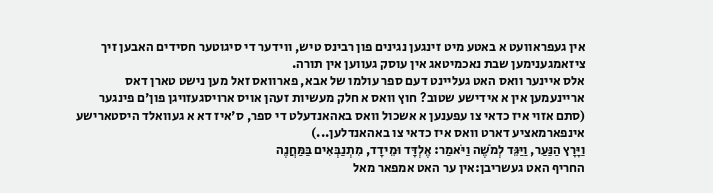אין געפראוועט א באטע מיט זינגען נגינים פון רבינס טיש, ווידער די סיגוטער חסידים האבען זיך ציזאמגענימען שבת נאכמיטאג אין עוסק געווען אין תורה.
אלס איינער וואס האט געליינט דעם ספר עולמו של אבא, פארוואס זאל מען נישט טארן דאס אריינעמען אין א אידישע שטוב? חוץ וואס א חלק מעשיות זעהן אויס ארויסגעזויגן פון'ם פינגער (סתם אזוי איז כדאי צו עפענען א אשכול וואס באהאנדעלט די ספר, ס'איז דא א געוואלד היסטארישע אינפארמאציע דארט וואס איז כדאי צו באהאנדלען...)
וַיָּרָץ הַנַּעַר, וַיַּגֵּד לְמֹשֶׁה וַיֹּאמַר: אֶלְדָּד וּמֵידָד, מִתְנַבְּאִים בַּמַּחֲנֶה
החריף האט געשריבן:אין ער האט אמפאר מאל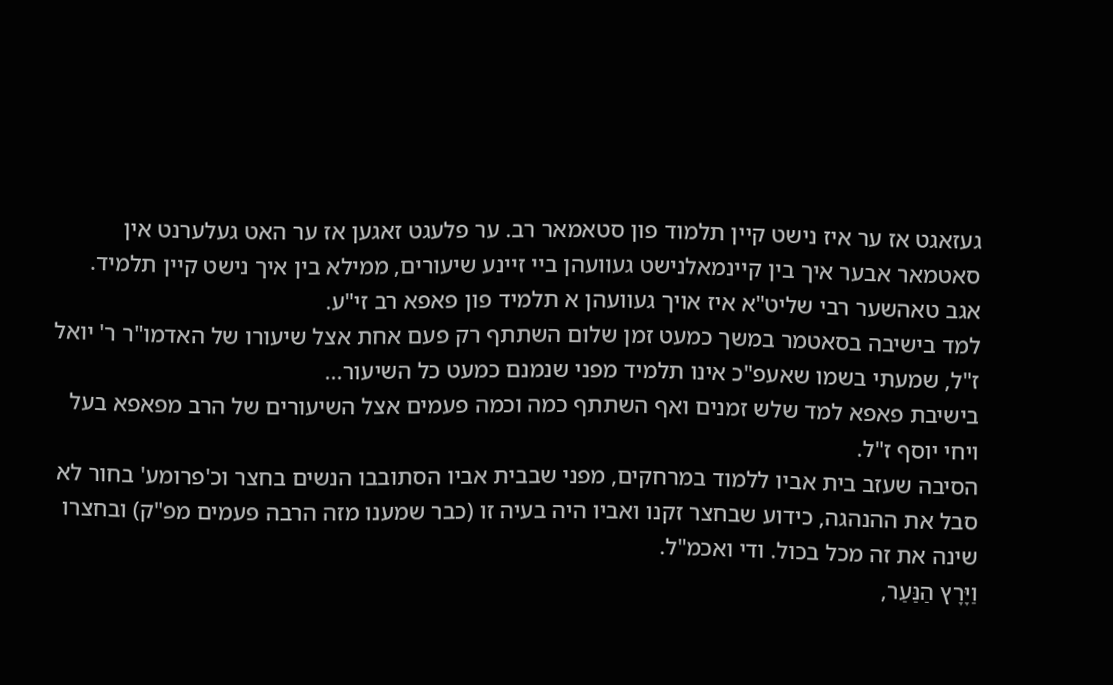געזאגט אז ער איז נישט קיין תלמוד פון סטאמאר רב. ער פלעגט זאגען אז ער האט געלערנט אין סאטמאר אבער איך בין קיינמאלנישט געוועהן ביי זיינע שיעורים, ממילא בין איך נישט קיין תלמיד.
אגב טאהשער רבי שליט"א איז אויך געוועהן א תלמיד פון פאפא רב זי"ע.
למד בישיבה בסאטמר במשך כמעט זמן שלום השתתף רק פעם אחת אצל שיעורו של האדמו"ר ר' יואל ז"ל, שמעתי בשמו שאעפ"כ אינו תלמיד מפני שנמנם כמעט כל השיעור...
בישיבת פאפא למד שלש זמנים ואף השתתף כמה וכמה פעמים אצל השיעורים של הרב מפאפא בעל ויחי יוסף ז"ל.
הסיבה שעזב בית אביו ללמוד במרחקים, מפני שבבית אביו הסתובבו הנשים בחצר וכ'פרומע' בחור לא סבל את ההנהגה, כידוע שבחצר זקנו ואביו היה בעיה זו (כבר שמענו מזה הרבה פעמים מפ"ק) ובחצרו שינה את זה מכל בכול. ודי ואכמ"ל.
וַיָּרָץ הַנַּעַר,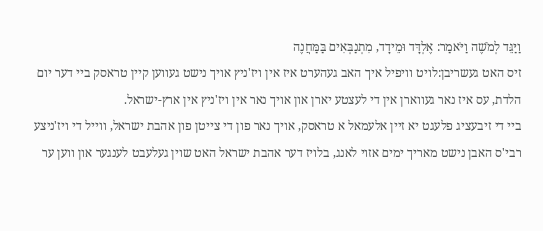וַיַּגֵּד לְמֹשֶׁה וַיֹּאמַר: אֶלְדָּד וּמֵידָד, מִתְנַבְּאִים בַּמַּחֲנֶה
זיס האט געשריבן:לויט וויפיל איך האב געהערט איז אין ויז'ניץ אויך נישט געווען קיין טראסק ביי דער יום הלדת, עס איז נאר געווארן אין די לעצטע יארן און אויך נאר אין ויז'ניץ אין ארץ-ישראל.
ביי די זיבעציג פלעגט יא זיין אלעמאל א טראסק, אויך נאר פון די צייטן פון אהבת ישראל, ווייל די ויז'ניצע רבי'ס האבן נישט מאריך ימים אזוי לאנג, בלויז דער אהבת ישראל האט שוין געלעבט לענגער און ווען ער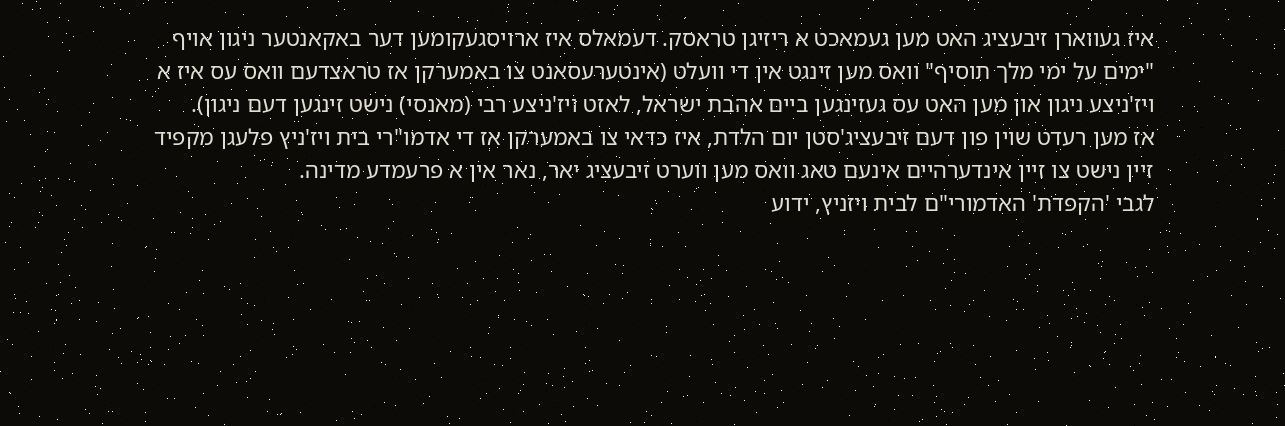איז געווארן זיבעציג האט מען געמאכט א ריזיגן טראסק. דעמאלס איז ארויסגעקומען דער באקאנטער ניגון אויף "ימים על ימי מלך תוסיף" וואס מען זינגט אין די וועלט (אינטערעסאנט צו באמערקן אז טראצדעם וואס עס איז א ויז'ניצע ניגון און מען האט עס געזינגען ביים אהבת ישראל, לאזט ויז'ניצע רבי (מאנסי) נישט זינגען דעם ניגון).
אז מען רעדט שוין פון דעם זיבעציג'סטן יום הלדת, איז כדאי צו באמערקן אז די אדמו"רי בית ויז'ניץ פלעגן מקפיד זיין נישט צו זיין אינדערהיים אינעם טאג וואס מען ווערט זיבעציג יאר, נאר אין א פרעמדע מדינה.
לגבי 'הקפדת' האדמורי"ם לבית ויזניץ, ידוע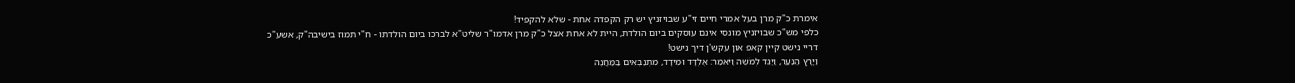אימרת כ"ק מרן בעל אמרי חיים זי"ע שבויזניץ יש רק הקפדה אחת - שלא להקפיד!
כלפי מש"כ שבויזניץ מונסי אינם עוסקים ביום הולדת, היית לא אחת אצל כ"ק מרן אדמו"ר שליט"א לברכו ביום הולדתו - ח"י תמוז בישיבה"ק, אשע"כ דריי נישט קיין קאפ און עקש'ן דיך נישט!
וַיָּרָץ הַנַּעַר, וַיַּגֵּד לְמֹשֶׁה וַיֹּאמַר: אֶלְדָּד וּמֵידָד, מִתְנַבְּאִים בַּמַּחֲנֶה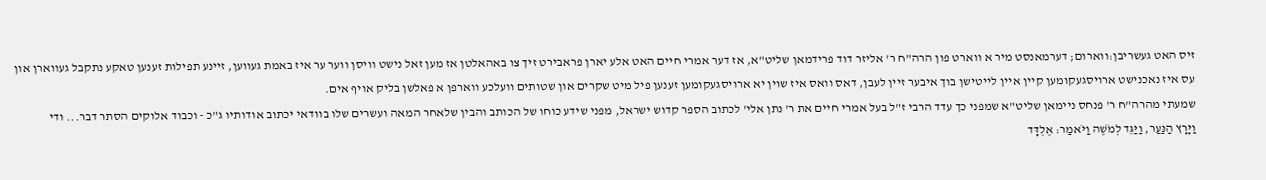זיס האט געשריבן:ווארום; דערמאנסט מיר א ווארט פון הרה"ח ר' אליזר דוד פרידמאן שליט"א, אז דער אמרי חיים האט אלע יארן פראבירט זיך צו באהאלטן אז מען זאל נישט וויסן ווער ער איז באמת געווען, זיינע תפילות זענען טאקע נתקבל געווארן און עס איז נאכנישט ארויסגעקומען קיין איין לייטישן בוך איבער זיין לעבן, דאס וואס איז שוין יא ארויסגעקומען זענען פיל מיט שקרים און שטותים וועלכע ווארפן א פאלשן בליק אויף אים.
שמעתי מהרה"ח ר' פנחס ניימאן שליט"א שמפני כך עדד הרבי ז"ל בעל אמרי חיים את ר' נתן אלי' לכתוב הספר קדוש ישראל, מפני שידע כוחו של הכותב והבין שלאחר המאה ועשרים שלו בוודאי יכתוב אודותיו ג"כ - וכבוד אלוקים הסתר דבר... ודי
וַיָּרָץ הַנַּעַר, וַיַּגֵּד לְמֹשֶׁה וַיֹּאמַר: אֶלְדָּד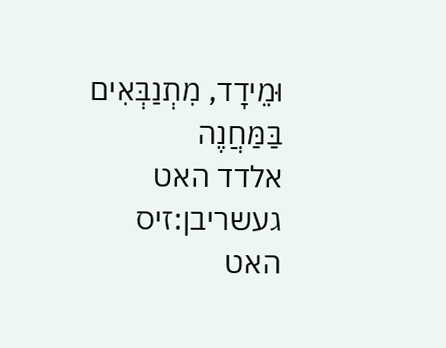וּמֵידָד, מִתְנַבְּאִים בַּמַּחֲנֶה
אלדד האט געשריבן:זיס האט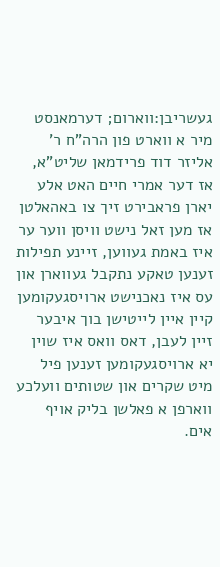געשריבן:ווארום; דערמאנסט מיר א ווארט פון הרה"ח ר' אליזר דוד פרידמאן שליט"א, אז דער אמרי חיים האט אלע יארן פראבירט זיך צו באהאלטן אז מען זאל נישט וויסן ווער ער איז באמת געווען, זיינע תפילות זענען טאקע נתקבל געווארן און עס איז נאכנישט ארויסגעקומען קיין איין לייטישן בוך איבער זיין לעבן, דאס וואס איז שוין יא ארויסגעקומען זענען פיל מיט שקרים און שטותים וועלכע ווארפן א פאלשן בליק אויף אים.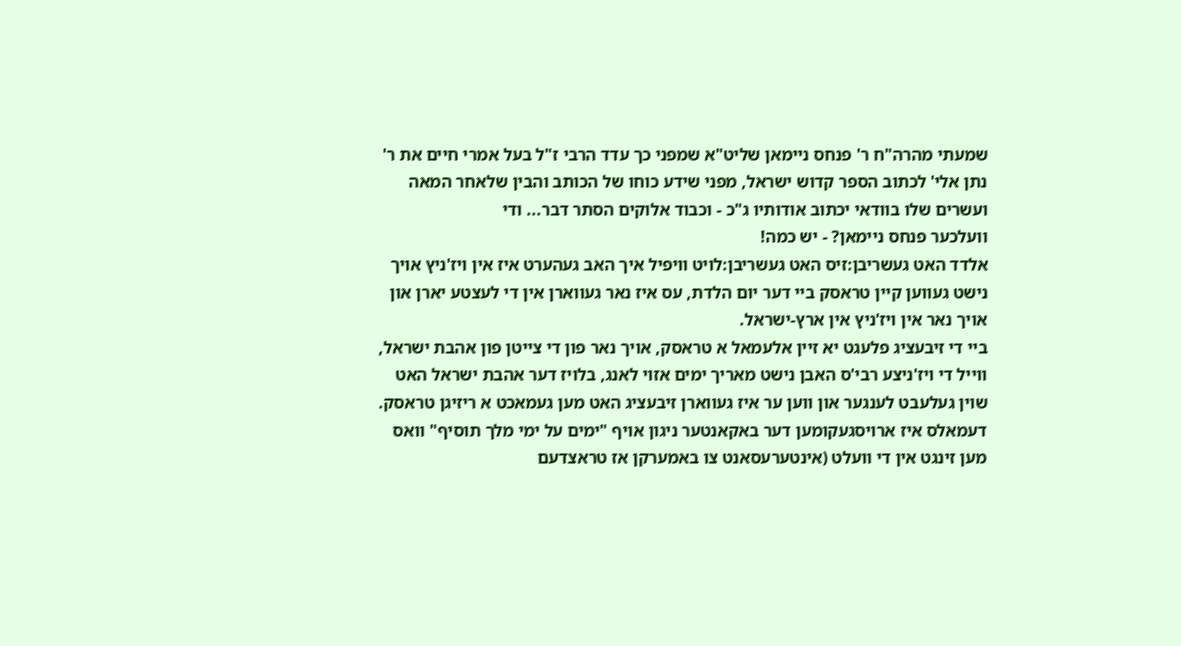שמעתי מהרה"ח ר' פנחס ניימאן שליט"א שמפני כך עדד הרבי ז"ל בעל אמרי חיים את ר' נתן אלי' לכתוב הספר קדוש ישראל, מפני שידע כוחו של הכותב והבין שלאחר המאה ועשרים שלו בוודאי יכתוב אודותיו ג"כ - וכבוד אלוקים הסתר דבר... ודי
וועלכער פנחס ניימאן? - יש כמה!
אלדד האט געשריבן:זיס האט געשריבן:לויט וויפיל איך האב געהערט איז אין ויז'ניץ אויך נישט געווען קיין טראסק ביי דער יום הלדת, עס איז נאר געווארן אין די לעצטע יארן און אויך נאר אין ויז'ניץ אין ארץ-ישראל.
ביי די זיבעציג פלעגט יא זיין אלעמאל א טראסק, אויך נאר פון די צייטן פון אהבת ישראל, ווייל די ויז'ניצע רבי'ס האבן נישט מאריך ימים אזוי לאנג, בלויז דער אהבת ישראל האט שוין געלעבט לענגער און ווען ער איז געווארן זיבעציג האט מען געמאכט א ריזיגן טראסק. דעמאלס איז ארויסגעקומען דער באקאנטער ניגון אויף "ימים על ימי מלך תוסיף" וואס מען זינגט אין די וועלט (אינטערעסאנט צו באמערקן אז טראצדעם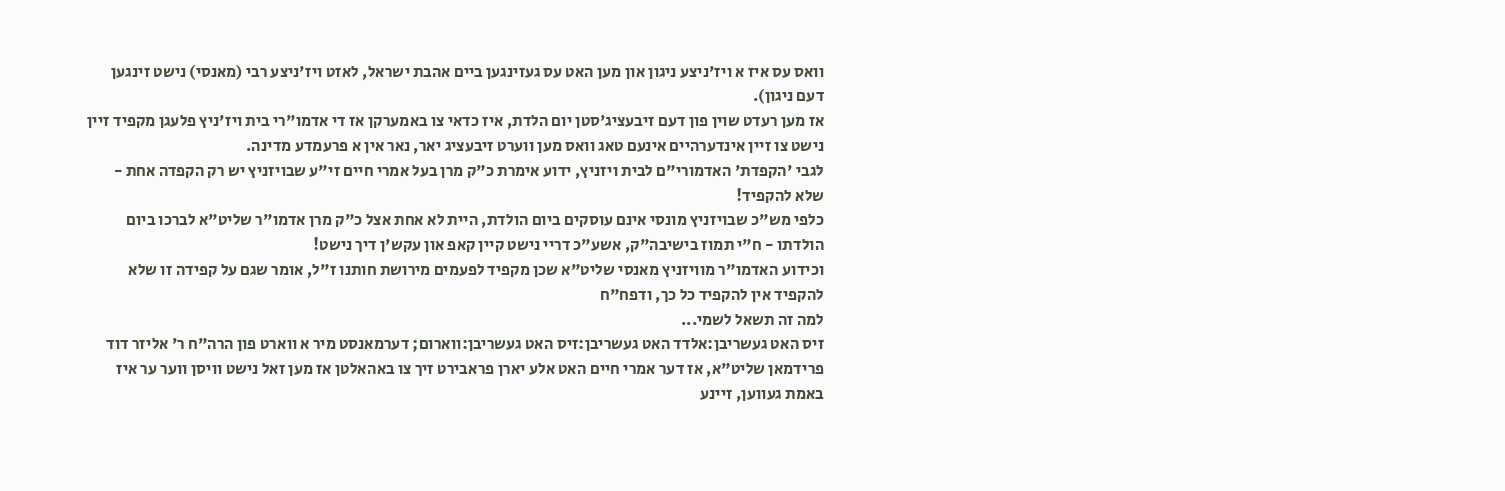וואס עס איז א ויז'ניצע ניגון און מען האט עס געזינגען ביים אהבת ישראל, לאזט ויז'ניצע רבי (מאנסי) נישט זינגען דעם ניגון).
אז מען רעדט שוין פון דעם זיבעציג'סטן יום הלדת, איז כדאי צו באמערקן אז די אדמו"רי בית ויז'ניץ פלעגן מקפיד זיין נישט צו זיין אינדערהיים אינעם טאג וואס מען ווערט זיבעציג יאר, נאר אין א פרעמדע מדינה.
לגבי 'הקפדת' האדמורי"ם לבית ויזניץ, ידוע אימרת כ"ק מרן בעל אמרי חיים זי"ע שבויזניץ יש רק הקפדה אחת - שלא להקפיד!
כלפי מש"כ שבויזניץ מונסי אינם עוסקים ביום הולדת, היית לא אחת אצל כ"ק מרן אדמו"ר שליט"א לברכו ביום הולדתו - ח"י תמוז בישיבה"ק, אשע"כ דריי נישט קיין קאפ און עקש'ן דיך נישט!
וכידוע האדמו"ר מוויזניץ מאנסי שליט"א שכן מקפיד לפעמים מירושת חותנו ז"ל, אומר שגם על קפידה זו שלא להקפיד אין להקפיד כל כך, ודפח"ח
למה זה תשאל לשמי...
זיס האט געשריבן:אלדד האט געשריבן:זיס האט געשריבן:ווארום; דערמאנסט מיר א ווארט פון הרה"ח ר' אליזר דוד פרידמאן שליט"א, אז דער אמרי חיים האט אלע יארן פראבירט זיך צו באהאלטן אז מען זאל נישט וויסן ווער ער איז באמת געווען, זיינע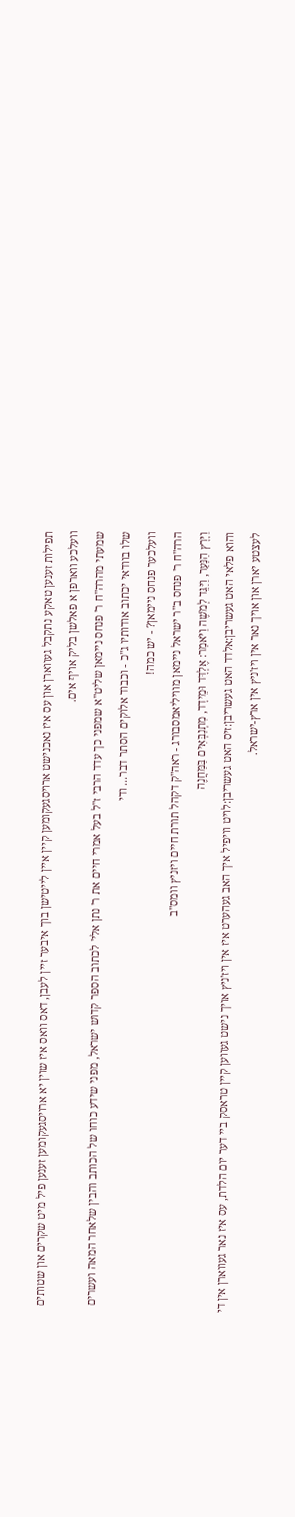תפילות זענען טאקע נתקבל געווארן און עס איז נאכנישט ארויסגעקומען קיין איין לייטישן בוך איבער זיין לעבן, דאס וואס איז שוין יא ארויסגעקומען זענען פיל מיט שקרים און שטותים וועלכע ווארפן א פאלשן בליק אויף אים.
שמעתי מהרה"ח ר' פנחס ניימאן שליט"א שמפני כך עדד הרבי ז"ל בעל אמרי חיים את ר' נתן אלי' לכתוב הספר קדוש ישראל, מפני שידע כוחו של הכותב והבין שלאחר המאה ועשרים שלו בוודאי יכתוב אודותיו ג"כ - וכבוד אלוקים הסתר דבר... ודי
וועלכער פנחס ניימאן? - יש כמה!
הרה"ח ר' פנחס ב"ר ישראל ניימאן מוויליאמסבורג - ראה"ק דקהל תורת חיים ויזניץ וומס"ב
וַיָּרָץ הַנַּעַר, וַיַּגֵּד לְמֹשֶׁה וַיֹּאמַר: אֶלְדָּד וּמֵידָד, מִתְנַבְּאִים בַּמַּחֲנֶה
והוא פלאי האט געשריבן:אלדד האט געשריבן:זיס האט געשריבן:לויט וויפיל איך האב געהערט איז אין ויז'ניץ אויך נישט געווען קיין טראסק ביי דער יום הלדת, עס איז נאר געווארן אין די לעצטע יארן און אויך נאר אין ויז'ניץ אין ארץ-ישראל.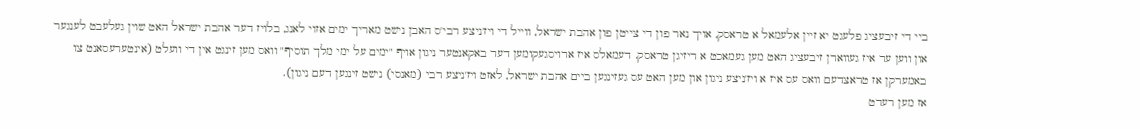ביי די זיבעציג פלעגט יא זיין אלעמאל א טראסק, אויך נאר פון די צייטן פון אהבת ישראל, ווייל די ויז'ניצע רבי'ס האבן נישט מאריך ימים אזוי לאנג, בלויז דער אהבת ישראל האט שוין געלעבט לענגער און ווען ער איז געווארן זיבעציג האט מען געמאכט א ריזיגן טראסק. דעמאלס איז ארויסגעקומען דער באקאנטער ניגון אויף "ימים על ימי מלך תוסיף" וואס מען זינגט אין די וועלט (אינטערעסאנט צו באמערקן אז טראצדעם וואס עס איז א ויז'ניצע ניגון און מען האט עס געזינגען ביים אהבת ישראל, לאזט ויז'ניצע רבי (מאנסי) נישט זינגען דעם ניגון).
אז מען רעדט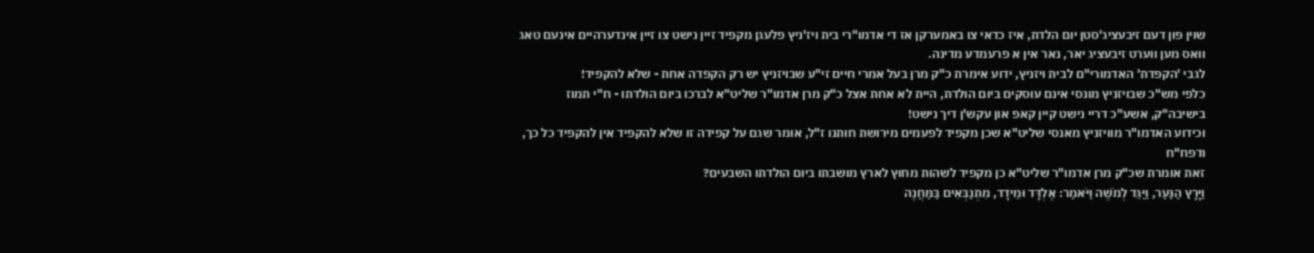שוין פון דעם זיבעציג'סטן יום הלדת, איז כדאי צו באמערקן אז די אדמו"רי בית ויז'ניץ פלעגן מקפיד זיין נישט צו זיין אינדערהיים אינעם טאג וואס מען ווערט זיבעציג יאר, נאר אין א פרעמדע מדינה.
לגבי 'הקפדת' האדמורי"ם לבית ויזניץ, ידוע אימרת כ"ק מרן בעל אמרי חיים זי"ע שבויזניץ יש רק הקפדה אחת - שלא להקפיד!
כלפי מש"כ שבויזניץ מונסי אינם עוסקים ביום הולדת, היית לא אחת אצל כ"ק מרן אדמו"ר שליט"א לברכו ביום הולדתו - ח"י תמוז בישיבה"ק, אשע"כ דריי נישט קיין קאפ און עקש'ן דיך נישט!
וכידוע האדמו"ר מוויזניץ מאנסי שליט"א שכן מקפיד לפעמים מירושת חותנו ז"ל, אומר שגם על קפידה זו שלא להקפיד אין להקפיד כל כך, ודפח"ח
זאת אומרת שכ"ק מרן אדמו"ר שליט"א כן מקפיד לשהות מחוץ לארץ מושבתו ביום הולדתו השבעים?
וַיָּרָץ הַנַּעַר, וַיַּגֵּד לְמֹשֶׁה וַיֹּאמַר: אֶלְדָּד וּמֵידָד, מִתְנַבְּאִים בַּמַּחֲנֶה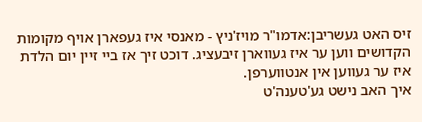זיס האט געשריבן:אדמו"ר מויז'ניץ - מאנסי איז געפארן אויף מקומות הקדושים ווען ער איז געווארן זיבעציג. דוכט זיך אז ביי זיין יום הלדת איז ער געווען אין אנטווערפן.
איך האב נישט גע'טענה'ט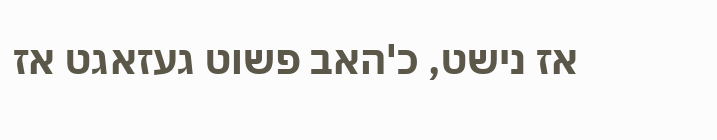אז נישט, כ'האב פשוט געזאגט אז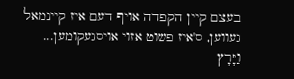בעצם קיין הקפדה אויף דעם איז קיינמאל געווען, ס'איז פשוט אזוי אויסגעקומען...
וַיָּרָץ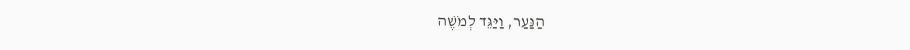הַנַּעַר, וַיַּגֵּד לְמֹשֶׁה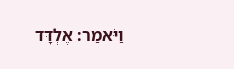וַיֹּאמַר: אֶלְדָּד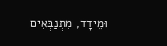וּמֵידָד, מִתְנַבְּאִים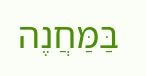בַּמַּחֲנֶה